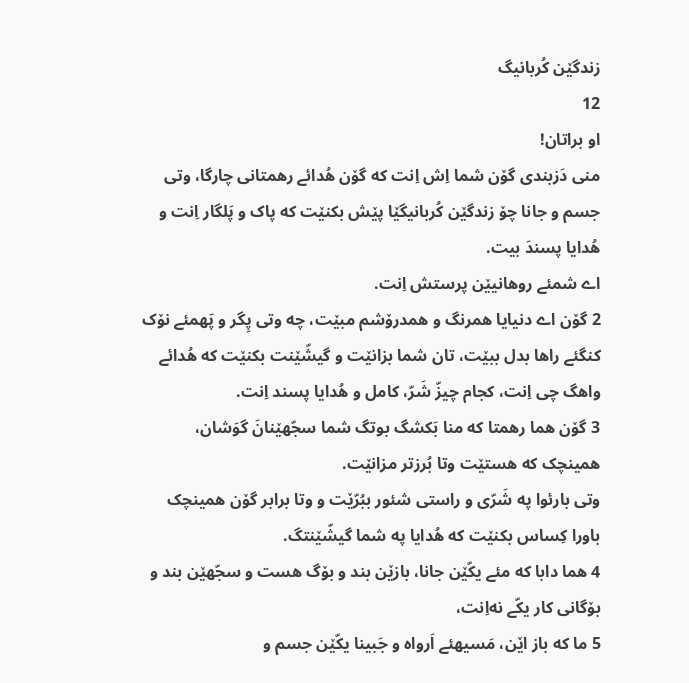زندگێن کُربانیگ
12
او براتان!
منی دَزبندی گۆن شما اِش اِنت که گۆن هُدائے رهمتانی چارگا، وتی جسم و جانا چۆ زندگێن کُربانیگێا پێش بکنێت که پاک و پَلگار اِنت و هُدایا پسندَ بیت.
اے شمئے روهانیێن پرستش اِنت.
2 گۆن اے دنیایا همرنگ و همدرۆشم مبێت، چه وتی پِگر و پَهمئے نۆک کنگئے راها بدل ببێت، تان شما بزانێت و گیشّێنت بکنێت که هُدائے واهگ چی اِنت، کجام چیزّ شَرّ، کامل و هُدایا پسند اِنت.
3 گۆن هما رهمتا که منا بَکشگ بوتگ شما سجّهێنانَ گوَشان، همینچک که هستێت وتا بُرزتر مزانێت.
وتی بارئوا په شَرّی و راستی شئور ببُرّێت و وتا برابر گۆن همینچک باورا کِساس بکنێت که هُدایا په شما گیشّێنتگ.
4 هما دابا که مئے یکّێن جانا، بازێن بند و بۆگ هست و سجّهێن بند و بۆگانی کار یکّے نه‌اِنت،
5 ما که باز اێن، مَسیهئے اَرواه و جَبینا یکّێن جسم و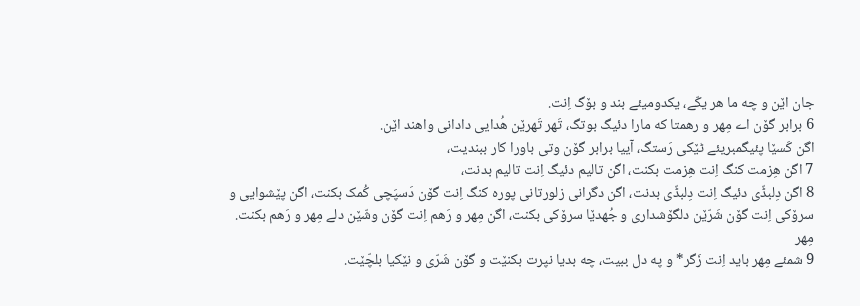جان اێن و چه ما هر یکّے، یکدومیئے بند و بۆگ اِنت.
6 برابر گۆن اے مِهر و رهمتا که مارا دئیگ بوتگ، تَهر تَهرێن هُدایی دادانی واهند اێن.
اگن کَسێا پئیگمبریئے ٹێکی رَستگ، آییا برابر گۆن وتی باورا کار ببندیت،
7 اگن هِزمت کنگ اِنت هِزمت بکنت، اگن تالیم دئیگ اِنت تالیم بدنت،
8 اگن دِلبڈّی دئیگ اِنت دِلبڈّی بدنت، اگن دگرانی زلورتانی پوره کنگ اِنت گۆن دَسپَچی کُمک بکنت، اگن پێشوایی و سرۆکی اِنت گۆن شَرّێن دلگۆشداری و جُهدێا سرۆکی بکنت، اگن مِهر و رَهم اِنت گۆن وشّێن دلے مِهر و رَهم بکنت.
مِهر
9 شمئے مِهر باید اِنت زَگر* و په دل ببیت، چه بدیا نپرت بکنێت و گۆن شَرّی و نێکیا بلچّێت.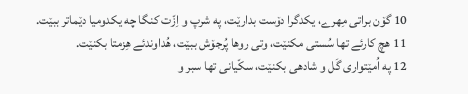10 گۆن براتی مِهرے، یکدگرا دۆست بدارێت، په شرپ و اِزّت کنگا چه یکدومیا دێماتر ببێت.
11 هچ کارئے تها سُستی مکنێت، وتی روها پُرجۆش ببێت، هُداوندئے هِزمتا بکنێت.
12 په اُمێتواری گَل و شادهی بکنێت، سکّیانی تها سبر و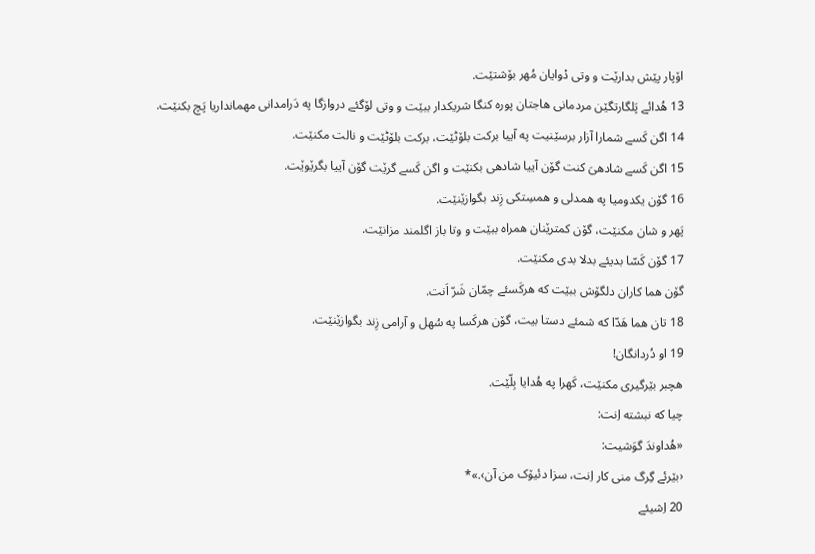اۆپار پێش بدارێت و وتی دْوایان مُهر بۆشتێت.
13 هُدائے پَلگارتگێن مردمانی هاجتان پوره کنگا شریکدار ببێت و وتی لۆگئے دروازگا په دَرامدانی مهمانداریا پَچ بکنێت.
14 اگن کَسے شمارا آزار برسێنیت په آییا برکت بلۆٹێت، برکت بلۆٹێت و نالت مکنێت.
15 اگن کَسے شادهیَ کنت گۆن آییا شادهی بکنێت و اگن کَسے گرێت گۆن آییا بگرێوێت.
16 گۆن یکدومیا په همدلی و همسِتکی زِند بگوازێنێت.
پَهر و شان مکنێت، گۆن کمترێنان همراه ببێت و وتا باز اگلمند مزانێت.
17 گۆن کَسّا بدیئے بدلا بدی مکنێت.
گۆن هما کاران دلگۆش ببێت که هرکَسئے چمّان شَرّ اَنت.
18 تان هما هَدّا که شمئے دستا بیت، گۆن هرکَسا په سُهل و آرامی زِند بگوازێنێت.
19 او دُردانگان!
هچبر بێرگیری مکنێت، کَهرا په هُدایا بِلّێت.
چیا که نبشته اِنت:
«هُداوندَ گوَشیت:
‹بێرئے گِرگ منی کار اِنت، سزا دئیۆک من آن›.»*
20 اِشیئے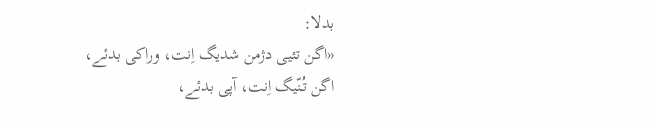بدلا:
«اگن تئیی دژمن شدیگ اِنت، وراکی بدئے،
اگن تُنّیگ اِنت، آپی بدئے،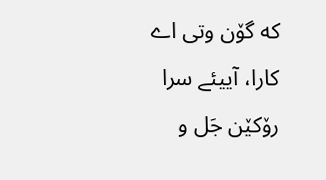که گۆن وتی اے کارا، آییئے سرا رۆکێن جَل و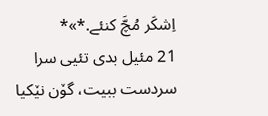اِشکَر مُچَّ کنئے.*»*
21 مئیل بدی تئیی سرا سردست ببیت، گۆن نێکیا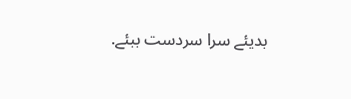بدیئے سرا سردست ببئے.